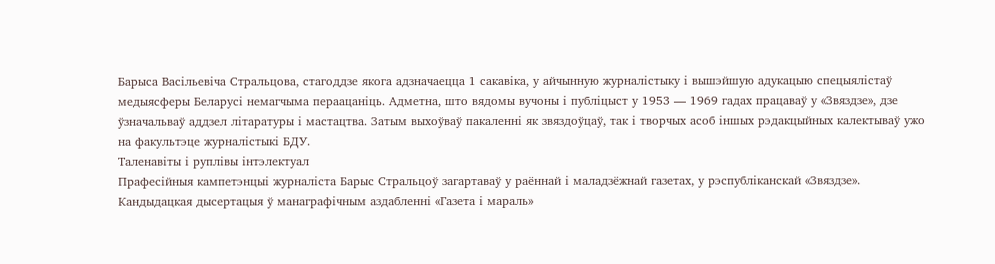Барыса Васільевіча Стральцова, стагоддзе якога адзначаецца 1 сакавіка, у айчынную журналістыку і вышэйшую адукацыю спецыялістаў медыясферы Беларусі немагчыма пераацаніць. Адметна, што вядомы вучоны і публіцыст у 1953 — 1969 гадах працаваў у «Звяздзе», дзе ўзначальваў аддзел літаратуры і мастацтва. Затым выхоўваў пакаленні як звяздоўцаў, так і творчых асоб іншых рэдакцыйных калектываў ужо на факультэце журналістыкі БДУ.
Таленавіты і руплівы інтэлектуал
Прафесійныя кампетэнцыі журналіста Барыс Стральцоў загартаваў у раённай і маладзёжнай газетах, у рэспубліканскай «Звяздзе». Кандыдацкая дысертацыя ў манаграфічным аздабленні «Газета і мараль»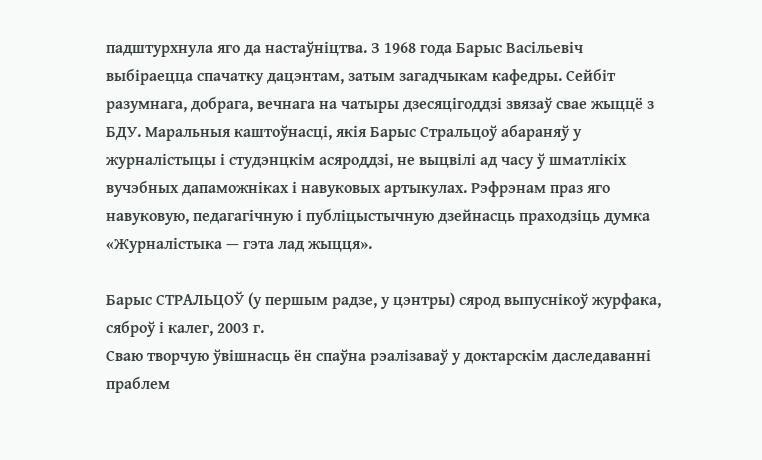падштурхнула яго да настаўніцтва. З 1968 года Барыс Васільевіч выбіраецца спачатку дацэнтам, затым загадчыкам кафедры. Сейбіт разумнага, добрага, вечнага на чатыры дзесяцігоддзі звязаў свае жыццё з БДУ. Маральныя каштоўнасці, якія Барыс Стральцоў абараняў у журналістыцы і студэнцкім асяроддзі, не выцвілі ад часу ў шматлікіх вучэбных дапаможніках і навуковых артыкулах. Рэфрэнам праз яго навуковую, педагагічную і публіцыстычную дзейнасць праходзіць думка «Журналістыка — гэта лад жыцця».

Барыс СТРАЛЬЦОЎ (у першым радзе, у цэнтры) сярод выпуснікоў журфака, сяброў і калег, 2003 г.
Сваю творчую ўвішнасць ён спаўна рэалізаваў у доктарскім даследаванні праблем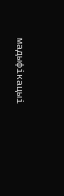мадыфікацыі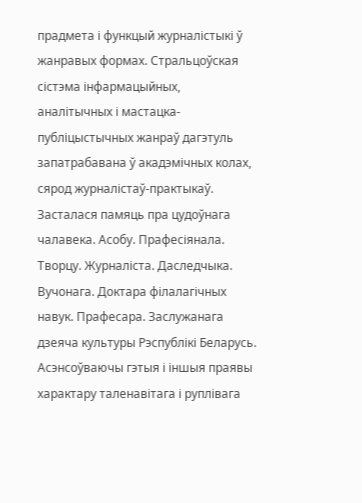прадмета і функцый журналістыкі ў жанравых формах. Стральцоўская сістэма інфармацыйных, аналітычных і мастацка-публіцыстычных жанраў дагэтуль запатрабавана ў акадэмічных колах, сярод журналістаў-практыкаў.
Засталася памяць пра цудоўнага чалавека. Асобу. Прафесіянала. Творцу. Журналіста. Даследчыка. Вучонага. Доктара філалагічных навук. Прафесара. Заслужанага дзеяча культуры Рэспублікі Беларусь. Асэнсоўваючы гэтыя і іншыя праявы характару таленавітага і руплівага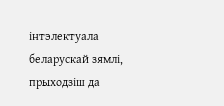інтэлектуала беларускай зямлі, прыходзіш да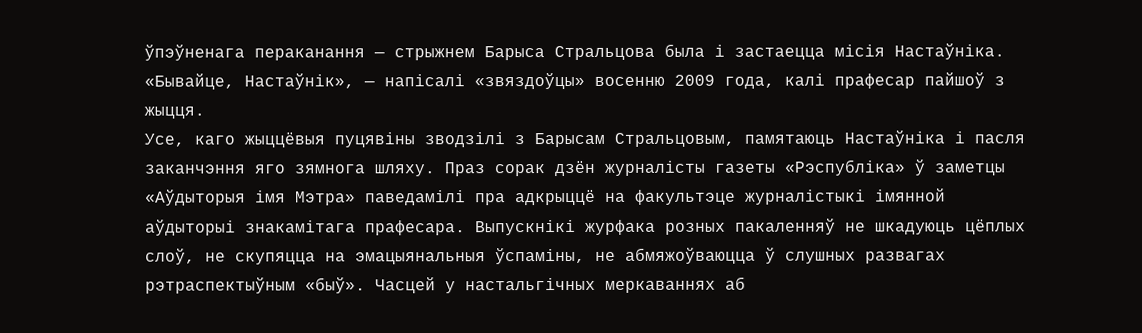ўпэўненага пераканання — стрыжнем Барыса Стральцова была і застаецца місія Настаўніка. «Бывайце, Настаўнік», — напісалі «звяздоўцы» восенню 2009 года, калі прафесар пайшоў з жыцця.
Усе, каго жыццёвыя пуцявіны зводзілі з Барысам Стральцовым, памятаюць Настаўніка і пасля заканчэння яго зямнога шляху. Праз сорак дзён журналісты газеты «Рэспубліка» ў заметцы «Аўдыторыя імя Мэтра» паведамілі пра адкрыццё на факультэце журналістыкі імянной аўдыторыі знакамітага прафесара. Выпускнікі журфака розных пакаленняў не шкадуюць цёплых слоў, не скупяцца на эмацыянальныя ўспаміны, не абмяжоўваюцца ў слушных развагах рэтраспектыўным «быў». Часцей у настальгічных меркаваннях аб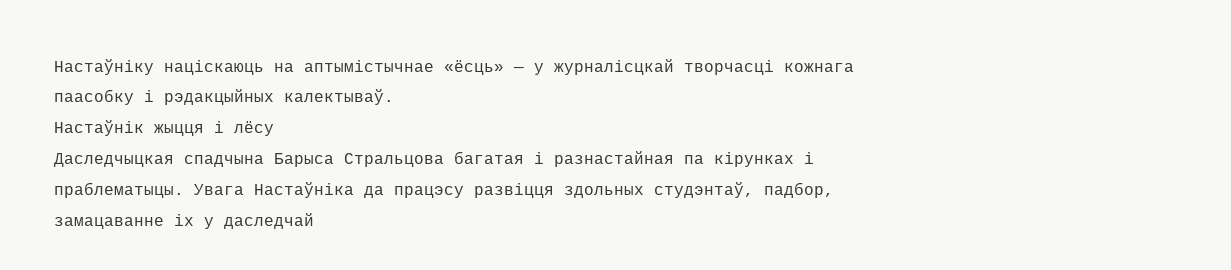Настаўніку націскаюць на аптымістычнае «ёсць» — у журналісцкай творчасці кожнага паасобку і рэдакцыйных калектываў.
Настаўнік жыцця і лёсу
Даследчыцкая спадчына Барыса Стральцова багатая і разнастайная па кірунках і праблематыцы. Увага Настаўніка да працэсу развіцця здольных студэнтаў, падбор, замацаванне іх у даследчай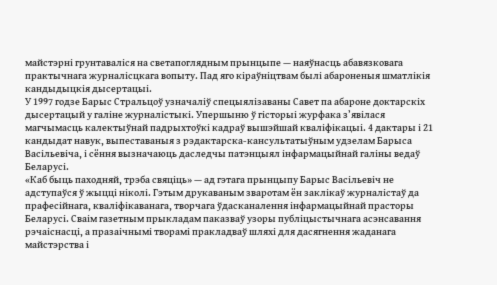майстэрні грунтаваліся на светапоглядным прынцыпе — наяўнасць абавязковага практычнага журналісцкага вопыту. Пад яго кіраўніцтвам былі абароненыя шматлікія кандыдыцкія дысертацыі.
У 1997 годзе Барыс Стральцоў узначаліў спецыялізаваны Савет па абароне доктарскіх дысертацый у галіне журналістыкі. Упершыню ў гісторыі журфака з’явілася магчымасць калектыўнай падрыхтоўкі кадраў вышэйшай кваліфікацыі. 4 дактары і 21 кандыдат навук, выпеставаныя з рэдактарска-кансультатыўным удзелам Барыса Васільевіча, і сёння вызначаюць даследчы патэнцыял інфармацыйнай галіны ведаў Беларусі.
«Каб быць паходняй, трэба свяціць» — ад гэтага прынцыпу Барыс Васільевіч не адступаўся ў жыцці ніколі. Гэтым друкаваным зваротам ён заклікаў журналістаў да прафесійнага, кваліфікаванага, творчага ўдасканалення інфармацыйнай прасторы Беларусі. Сваім газетным прыкладам паказваў узоры публіцыстычнага асэнсавання рэчаіснасці, а празаічнымі творамі пракладваў шляхі для дасягнення жаданага майстэрства і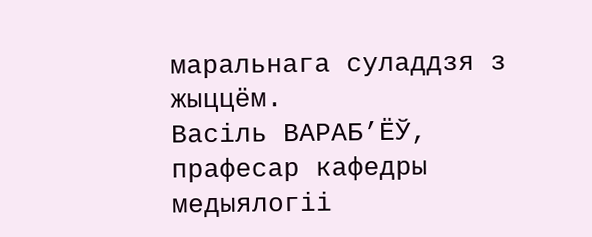маральнага суладдзя з жыццём.
Васіль ВАРАБ’ËЎ, прафесар кафедры медыялогіі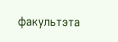факультэта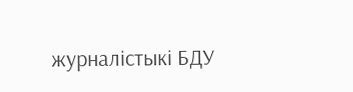журналістыкі БДУ